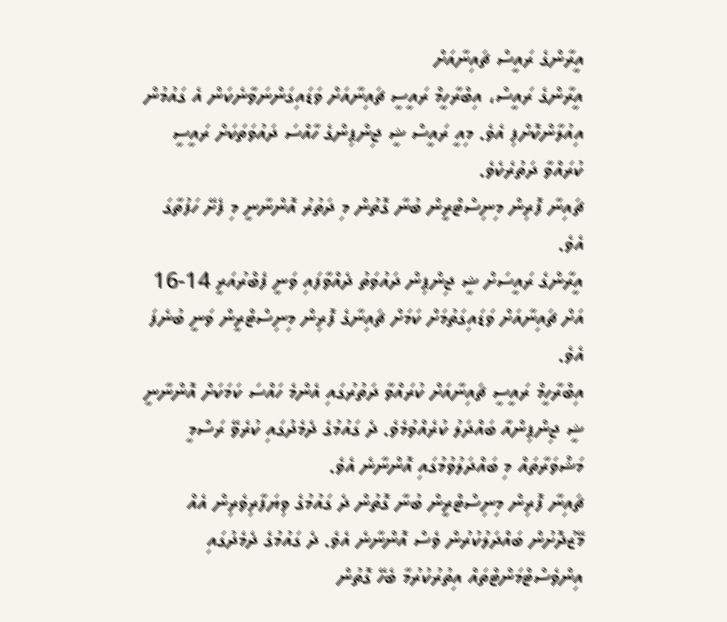އީރާންގެ ރައީސް ޗައިނާއަށް
އީރާންގެ ރައީސް، އިބްރާހީމް ރައީސީ ޗައިނާއަށް ވަޑައިގަންނަވާނެކަން އެ ގައުމުން އިއުލާންކޮށްފި އެވެ. މިއީ ރައީސް ޝީ ޖިންޕިންގެ ހާއްސަ ދައުވަތަކަށް ރައީސީ ކުރައްވާ ދަތުރެކެވެ.
ޗައިނާ ފޮރިން މިނިސްޓްރީން ބުނާ ގޮތުން މި ދަތުރު އޮންނާނީ މި ފެށޭ ހަފުތާގަ އެވެ.
އީރާންގެ ރައީސަށް ޝީ ޖިންޕިން ދައުވަތު ދެއްވާފައި ވަނީ ފެބްރުއަރީ 14-16 އަށް ޗައިނާއަށް ވަޑައިގަތުމަށް ކަމަށް ޗައިނާގެ ފޮރިން މިނިސްޓްރީން ވަނީ ބުނެފަ އެވެ.
އިބްރާހީމް ރައީސީ ޗައިނާއަށް ކުރައްވާ ދަތުރުގައި އެންމެ ހައްސަ ކަމަކަށް އޮންނާނީ ޝީ ޖިންޕިންއާ ބައްދަލު ކުރެއްވުމެވެ. ދެ ގައުމުގެ ދެމެދުގައި ކުރެވޭ ރަސްމީ މަޝްވަރާތައް މި ބައްދަލުވުމުގައި އޮންނާނެ އެވެ.
ޗައިނާ ފޮރިން މިނިސްޓްރީން ބުނާ ގޮތުން ދެ ގައުމުގެ ވިޔަފާރިވެރިން އެއް މޭޒުދޮށުން ބައްދަލުކުރުން ވެސް އޮންނާނެ އެވެ. ދެ ގައުމުގެ ދެމެދުގައި އިންވެސްޓްމަންޓްތައް އިތުރުކުރުމާ ބެހޭ ގޮތުން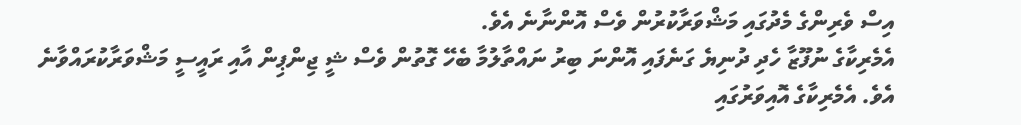އިސް ވެރިންގެ މެދުގައި މަޝްވަރާކުރުން ވެސް އޮންނާނެ އެވެ.
އެމެރިކާގެ ނުފޫޒާ ހެދި ދުނިޔެ ގަނެފައި އޮންނަ ބިރު ނައްތާލުމާ ބެހޭ ގޮތުން ވެސް ޝީ ޖިންޕިން އާއި ރައީސީ މަޝްވަރާކުރައްވާނެ އެވެ. އެމެރިކާގެ އޮއިވަރުގައި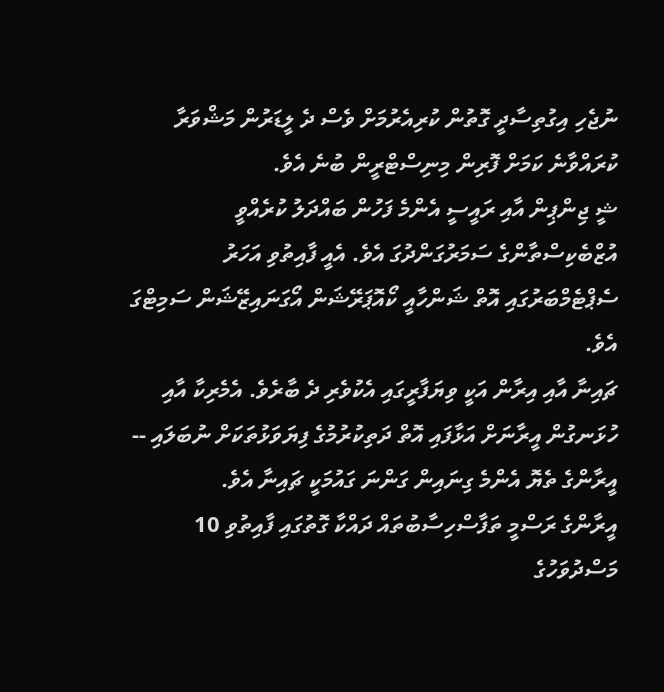ނުޖެހި އިގުތިސާދީ ގޮތުން ކުރިއެރުމަށް ވެސް ދެ ލީޑަރުން މަޝްވަރާ ކުރައްވާނެ ކަމަށް ފޮރިން މިނިސްޓްރީން ބުނެ އެވެ.
ޝީ ޖިންޕިން އާއި ރައީސީ އެންމެ ފަހުން ބައްދަލު ކުރެއްވީ އުޒްބެކިސްތާންގެ ސަމަރުގަންދުގަ އެވެ. އެއީ ފާއިތުވި އަހަރު ސެޕްޓެމްބަރުގައި އޮތް ޝަންހާއީ ކޯއޮޕަރޭޝަން އޯގަނައިޒޭޝަން ސަމިޓްގަ އެވެ.
ޗައިނާ އާއި އިރާން އަކީ ވިޔަފާރީގައި އެކުވެރި ދެ ބާރެވެ. އެމެރިކާ އާއި ހުޅަނގުން އީރާނަށް އަޅާފައި އޮތް ދަތިކުރުމުގެ ފިޔަވަޅުތަކަށް ނުބަލައި -- އީރާންގެ ތެޔޮ އެންމެ ގިނައިން ގަންނަ ގައުމަކީ ޗައިނާ އެވެ.
އީރާންގެ ރަސްމީ ތަފާސްހިސާބުތައް ދައްކާ ގޮތުގައި ފާއިތުވި 10 މަސްދުވަހުގެ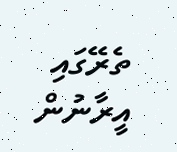ތެރޭގައި އީރާނުން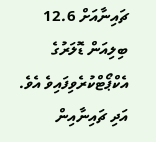ޗައިނާއަށް 12.6 ބިލިއަން ޑޮލަރުގެ އެކްޕޯޓްކުރެވިފައިވެ އެވެ. އަދި ޗައިނާއިން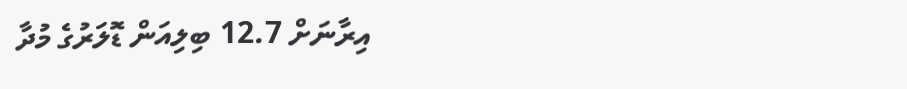އިރާނަށް 12.7 ބިލިއަން ޑޮލަރުގެ މުދާ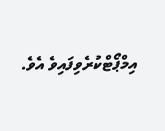އިމްޕޯޓްކުރެވިފައިވެ އެވެ.